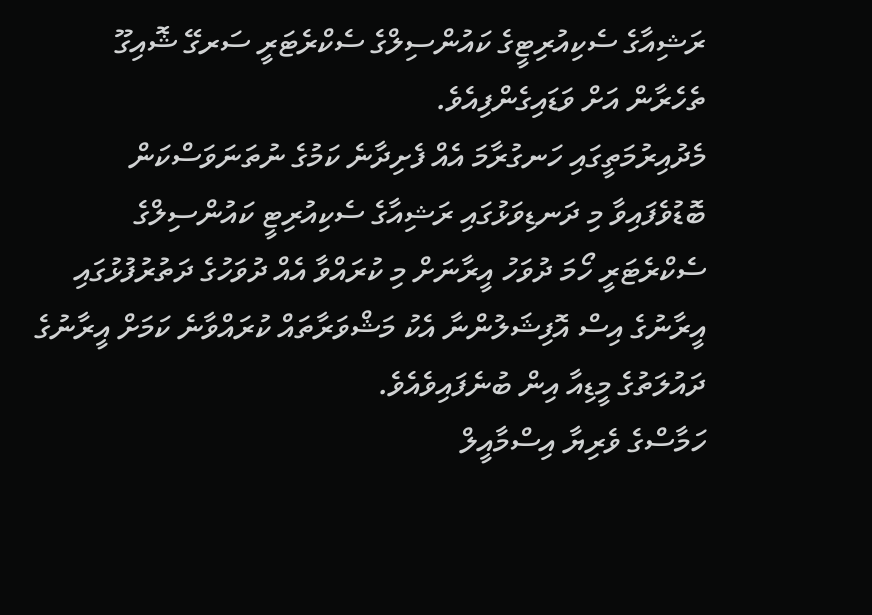ރަޝިއާގެ ސެކިއުރިޓީގެ ކައުންސިލްގެ ސެކްރެޓަރީ ސަރގޭ ޝޮއިގޫ ތެހެރާން އަށް ވަޑައިގެންފިއެވެ.
މެދުއިރުމަތީގައި ހަނގުރާމަ އެއް ފެށިދާނެ ކަމުގެ ނުތަނަވަސްކަން ބޮޑުވެފައިވާ މި ދަނޑިވަޅުގައި ރަޝިއާގެ ސެކިއުރިޓީ ކައުންސިލްގެ ސެކްރެޓަރީ ހޯމަ ދުވަހު އީރާނަށް މި ކުރައްވާ އެއް ދުވަހުގެ ދަތުރުފުޅުގައި އީރާނުގެ އިސް އޮފިޝަލުންނާ އެކު މަޝްވަރާތައް ކުރައްވާނެ ކަމަށް އީރާނުގެ ދައުލަތުގެ މީޑިއާ އިން ބުނެފައިވެއެވެ.
ހަމާސްގެ ވެރިޔާ އިސްމާއީލް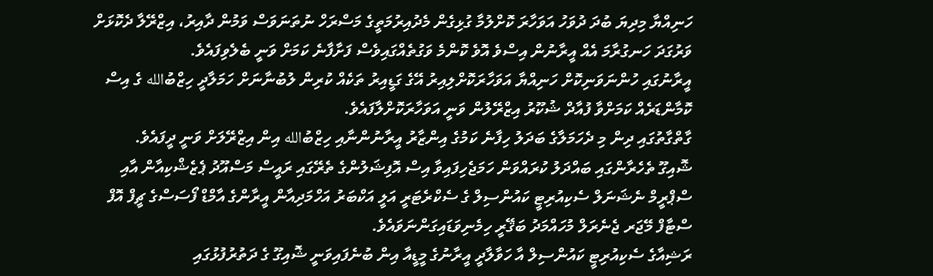ހަނިއްޔާ މިދިޔަ ބުދަ ދުވަހު އަވަހާރަ ކޮށްލުމާ ގުޅިގެން މެދުއިރުމަތީގެ މަސްރަހް ނުތަނަވަސް ވަމުން ދާއިރު، އިޒްރޭލާ ދެކޮޅަށް ވަރުގަދަ ހަނގުރާމަ އެއް އީރާނުން އިސްވެ އޮވެ ކޮންމެ ވަގުތެއްގައިވެސް ފަށާފާނެ ކަމަށް ވަނީ ބެލެވިފައެވެ.
އީރާނުގައި ހުންނަވަނިކޮށް ހަނިއްޔާ އަވަހާރަކޮށްލިއިރު އޭގެ ގަޑީއިރު ތަކެއް ކުރިން ލުބުނާނަށް ހަމަލާދީ ހިޒްބުالله ގެ އިސް ކޮމާންޑަރެއް ކަމަށްވާ ފުއާދް ޝުކޫރު އިޒްރޭލުން ވަނީ އަވަހާރަކޮށްލާފައެވެ.
ގާތްގާތުގައި ދިން މި ދެހަމަލާގެ ބަދަލު ހިފާނެ ކަމުގެ އިންޒާރު އީރާނުންނާއި ހިޒްބުالله އިން އިޒްރޭލަށް ވަނީ ދީފައެވެ.
ޝޮއިގޫ ތެހެރާންގައި ބައްދަލު ކުރައްވަން ހަމަޖެހިފައިވާ އިސް އޮފިޝަލުންގެ ތެރޭގައި ރައީސް މަސްއޫދު ޕެޒެޝްކިއާން އާއި ސްޕްރީމް ނެޝަނަލް ސެކިއުރިޓީ ކައުންސިލް ގެ ސެކްރެޓަރީ އަލީ އަކްބަރު އަހްމަދިއާން އީރާންގެ އާމްޑް ފޯސަސްގެ ޗީފް އޮފް ސްޓާފް މޭޖަރ ޖެނެރަލް މުހައްމަދު ބަޤޭރީ ހިމެނިވަޑައިގަންނަވައެވެ.
ރަޝިއާގެ ސެކިއުރިޓީ ކައުންސިލް އާ ހަވާލާދީ އީރާނުގެ މީޑީއާ އިން ބުނެފައިވަނީ ޝޮއިގޫ ގެ ދަތުރުފުޅުގައި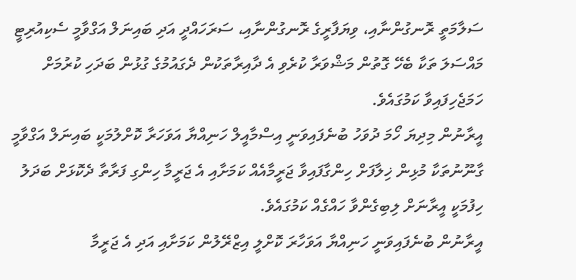ސަލާމަތީ ރޮނގުންނާއި، ވިޔަފާރީގެ ރޮނގުންނާއި، ސަރަހައްދީ އަދި ބައިނަލް އަގްވާމީ ސެކިއުރިޓީ މައްސަލަ ތަކާ ބެހޭ ގޮތުން މަޝްވަރާ ކުރެވި އެ ދާއިރާތަކުން ދެގައުމުގެ ގުޅުން ބަދަހި ކުރުމަށް ހަމަޖެހިފައިވާ ކަމުގައެވެ.
އީރާނުން މިދިޔަ ހޯމަ ދުވަހު ބުނެފައިވަނީ އިސްމާއީލް ހަނިއްޔާ އަވަހަރާ ކޮށްލުމަކީ ބައިނަލް އަގްވާމީ ގާނޫނުތަކާ މުޅިން ޚިލާފަށް ހިންގާފައިވާ ޖަރީމާއެއް ކަމަށާއި އެ ޖަރީމާ ހިންގި ފަރާތާ ދެކޮޅަށް ބަދަލު ހިފުމަކީ އީރާނަށް ލިބިގެންވާ ހައްގެއް ކަމުގައެވެ.
އީރާނުން ބުނެފައިވަނީ ހަނިއްޔާ އަވަހާރަ ކޮށްލީ އިޒްރޭލުން ކަމަށާއި އަދި އެ ޖަރީމާ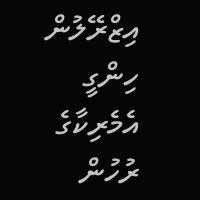އިޒްރޭލުން ހިންގީ އެމެރިކާގެ ރުހުން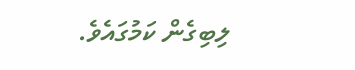ލިބިގެން ކަމުގައެވެ.